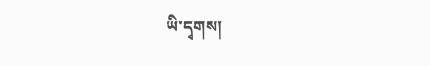ཡི་དྭགས།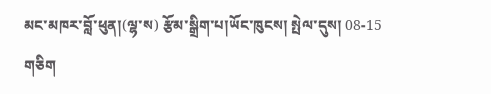མང་མཁར་བློ་ཕུན།(ལྷ་ས) རྩོམ་སྒྲིག་པ།ཡོང་ཁུངས། སྤེལ་དུས། 08-15
གཅིག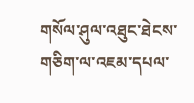གསོལ་ཤུལ་འཐུང་ཐེངས་གཅིག་ལ་འཇམ་དཔལ་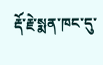རྡོ་རྗེ་སྨན་ཁང་དུ་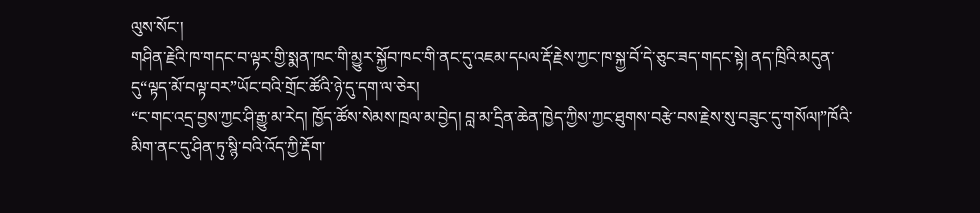ལུས་སོང་།
གཤིན་རྗེའི་ཁ་གདང་བ་ལྟར་གྱི་སྨན་ཁང་གི་མྱུར་སྐྱོབ་ཁང་གི་ནང་དུ་འཇམ་དཔལ་རྡོ་རྗེས་ཀྱང་ཁ་སྐྱ་བོ་དེ་ཅུང་ཟད་གདང་སྟེ། ནད་ཁྲིའི་མདུན་དུ“ལྟད་མོ་བལྟ་བར”ཡོང་བའི་གྲོང་ཚོའི་ཉེ་དུ་དག་ལ་ཅེར།
“ང་གང་འདྲ་བྱས་ཀྱང་ཤི་རྒྱུ་མ་རེད། ཁྱོད་ཚོས་སེམས་ཁྲལ་མ་བྱེད། བླ་མ་དྲིན་ཆེན་ཁྱེད་ཀྱིས་ཀྱང་ཐུགས་བརྩེ་བས་རྗེས་སུ་བཟུང་དུ་གསོལ།”ཁོའི་མིག་ནང་དུ་ཤིན་ཏུ་སྙི་བའི་འོད་ཀྱི་རྡོག་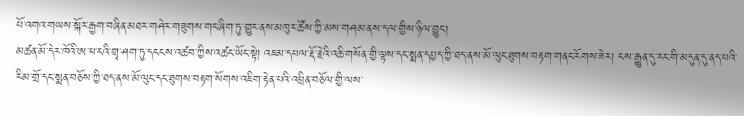པོ་འགའ་གཡས་སྐོར་རྒྱག་བཞིན་མཐར་གཤེར་གཟུགས་གང་ཞིག་ཏུ་གྱུར་ནས་མཁུར་ཚོས་ཀྱི་མས་གཤམ་ནས་དལ་གྱིས་ཉིལ་བྱུང་།
མཚན་མོ་དེར་ཁོའི་ཨ་ཕ་ངའི་གྲྭ་ཤག་ཏུ་དངངས་འཚབ་ཀྱིས་འཚང་ཡོང་སྟེ། འཇམ་དཔལ་རྡོ་རྗེའི་འཆི་གསོན་གྱི་ལྟས་དང་སྨན་དཔྱད་ཀྱི་ཐད་ནས་མོ་ལུང་ཐུགས་བརྟག་གནང་རོགས་ཟེར། ངས་རྒྱུན་དུ་རང་གི་མདུན་དུ་ནད་པའི་རིམ་གྲོ་དང་སྨན་བཅོས་ཀྱི་ཐད་ནས་མོ་ལུང་དང་ཐུགས་བརྟག་སོགས་འཇིག་རྟེན་པའི་འཕྲིན་བཅོལ་གྱི་ལས་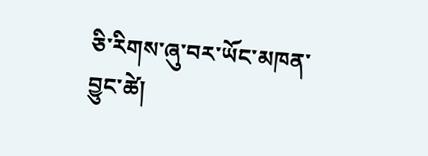ཅི་རིགས་ཞུ་བར་ཡོང་མཁན་བྱུང་ཚེ།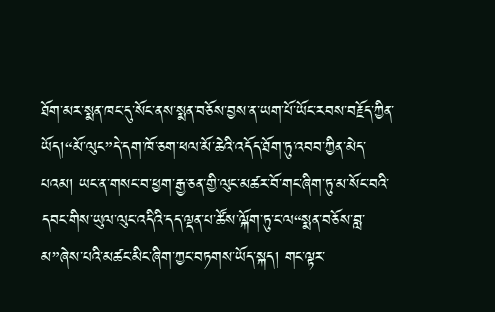ཐོག་མར་སྨན་ཁང་དུ་སོང་ནས་སྨན་བཅོས་བྱས་ན་ཡག་པོ་ཡོང་རབས་བརྗོད་ཀྱིན་ཡོད།“མོ་ལུང”དེ་དག་ཁོ་ཅག་ཕལ་མོ་ཆེའི་འདོད་ཐོག་ཏུ་འབབ་ཀྱིན་མེད་པའམ། ཡང་ན་གསང་བ་ཕྱག་རྒྱ་ཅན་གྱི་ལུང་མཚར་བོ་གང་ཞིག་ཏུ་མ་སོང་བའི་དབང་གིས་ཡུལ་ལུང་འདིའི་དད་ལྡན་པ་ཚོས་ལྐོག་ཏུ་ང་ལ“སྨན་བཅོས་བླ་མ”ཞེས་པའི་མཚང་མིང་ཞིག་ཀྱང་བཏགས་ཡོད་སྐད། གང་ལྟར་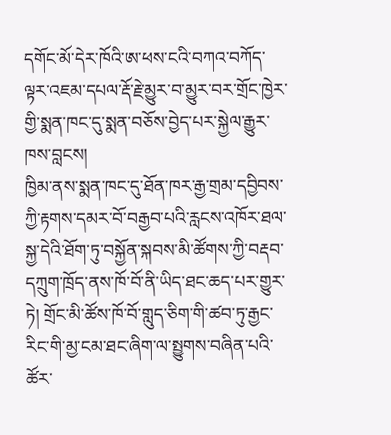དགོང་མོ་དེར་ཁོའི་ཨ་ཕས་ངའི་བཀའ་བཀོད་ལྟར་འཇམ་དཔལ་རྡོ་རྗེ་མྱུར་བ་མྱུར་བར་གྲོང་ཁྱེར་གྱི་སྨན་ཁང་དུ་སྨན་བཅོས་བྱེད་པར་སྐྱེལ་རྒྱུར་ཁས་བླངས།
ཁྱིམ་ནས་སྨན་ཁང་དུ་ཐོན་ཁར་རྒྱ་གྲམ་དབྱིབས་ཀྱི་རྟགས་དམར་བོ་བརྒྱབ་པའི་རླངས་འཁོར་ཐལ་སྐྱ་དེའི་ཐོག་ཏུ་བསྐྱོན་སྐབས་མི་ཚོགས་ཀྱི་བརྡབ་དཀྲུག་ཁྲོད་ནས་ཁོ་བོ་ནི་ཡིད་ཐང་ཆད་པར་གྱུར་ཏེ། གྲོང་མི་ཚོས་ཁོ་བོ་གླུད་ཅིག་གི་ཚབ་ཏུ་རྒྱང་རིང་གི་མྱ་ངམ་ཐང་ཞིག་ལ་སྤྱུགས་བཞིན་པའི་ཚོར་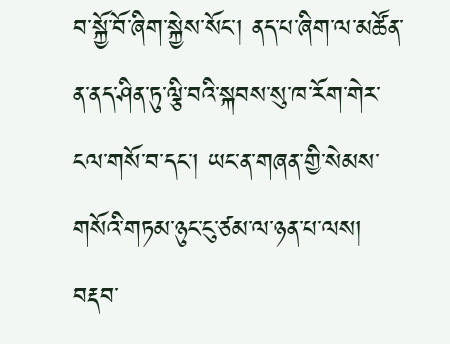བ་སྐྱོ་བོ་ཞིག་སྐྱེས་སོང་། ནད་པ་ཞིག་ལ་མཚོན་ན་ནད་ཤིན་ཏུ་ལྕི་བའི་སྐབས་སུ་ཁ་རོག་གེར་ངལ་གསོ་བ་དང་། ཡང་ན་གཞན་གྱི་སེམས་གསོའི་གཏམ་ཉུང་ངུ་ཙམ་ལ་ཉན་པ་ལས། བརྡབ་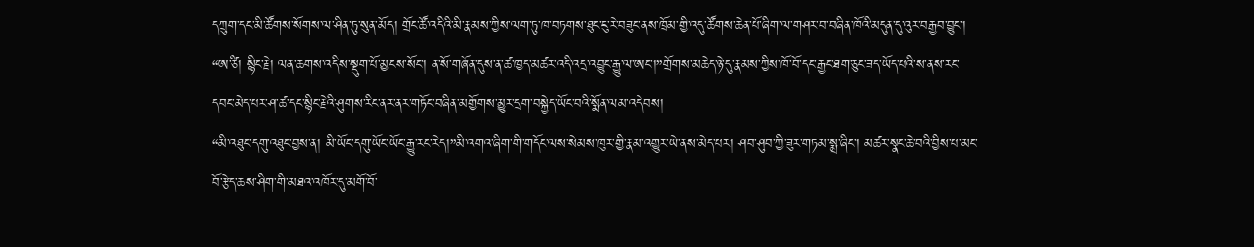དཀྲུག་དང་མི་ཚོགས་སོགས་ལ་ཤིན་ཏུ་སུན་མོད། གྲོང་ཚོ་འདིའི་མི་རྣམས་ཀྱིས་ལག་ཏུ་ཁ་བཏགས་ཐུང་ངུ་རེ་བཟུང་ནས་ཁྲོམ་གྱི་འདུ་ཚོགས་ཆེན་པོ་ཞིག་ལ་གཤར་བ་བཞིན་ཁོའི་མདུན་དུ་འུར་བརྒྱབ་བྱུང་།
“ཨ་ཙི། སྙིང་རྗེ། ལན་ཆགས་འདིས་སྡུག་པོ་མྱངས་སོང་། ན་སོ་གཞོན་དུས་ན་ཚ་ཁྱད་མཚར་འདི་འདྲ་འབྱུང་རྒྱུ་ལ་ཨང་།”གྲོགས་མཆེད་ཉེ་དུ་རྣམས་ཀྱིས་ཁོ་བོ་དང་རྒྱང་ཐག་ཅུང་ཟད་ཡོད་པའི་ས་ནས་རང་དབང་མེད་པར་ཤ་ཚ་དང་སྙིང་རྗེའི་ཤུགས་རིང་ནར་ནར་གཏོང་བཞིན་མགྱོགས་མྱུར་དྲག་བསྐྱེད་ཡོང་བའི་སྨོན་ལམ་འདེབས།
“མི་འཐུང་དགུ་འཐུང་བྱས་ན། མི་ཡོང་དགུ་ཡོང་ཡོང་རྒྱུ་རང་རེད།”མི་འགའ་ཞིག་གི་གདོང་ལས་སེམས་ཁུར་གྱི་རྣམ་འགྱུར་ཡེ་ནས་མེད་པར། ཤབ་ཤུབ་ཀྱི་ཟུར་གཏམ་སྨྲ་ཞིང་། མཚར་སྣང་ཆེ་བའི་བྱིས་པ་མང་བོ་རྩེད་ཆས་ཤིག་གི་མཐའ་འཁོར་དུ་མགོ་བོ་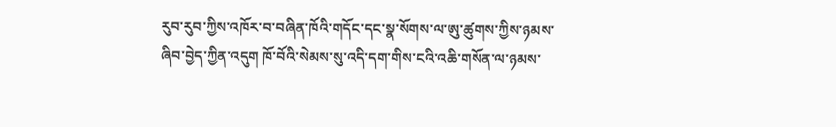རུབ་རུབ་ཀྱིས་འཁོར་བ་བཞིན་ཁོའི་གདོང་དང་སྣ་སོགས་ལ་ཨུ་ཚུགས་ཀྱིས་ཉམས་ཞིབ་བྱེད་ཀྱིན་འདུག ཁོ་བོའི་སེམས་སུ་འདི་དག་གིས་ངའི་འཆི་གསོན་ལ་ཉམས་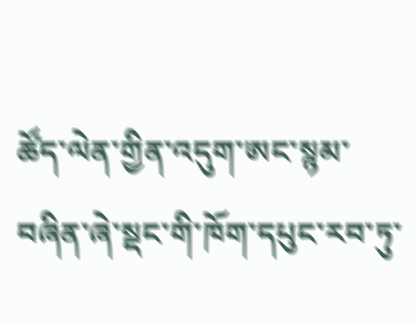ཚོད་ལེན་གྱིན་འདུག་ཨང་སྙམ་བཞིན་ཞེ་སྡང་གི་ཁོག་དཔུང་རབ་ཏུ་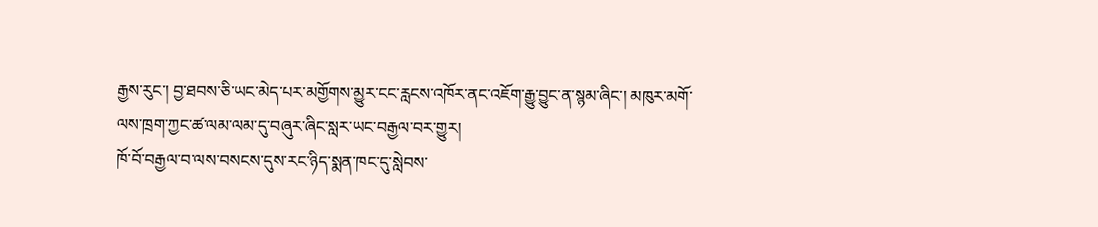རྒྱས་རུང་། བྱ་ཐབས་ཅི་ཡང་མེད་པར་མགྱོགས་མྱུར་ངང་རླངས་འཁོར་ནང་འཇོག་རྒྱུ་བྱུང་ན་སྙམ་ཞིང་། མཁུར་མགོ་ལས་ཁྲག་ཀྱང་ཚ་ལམ་ལམ་དུ་བཞུར་ཞིང་སླར་ཡང་བརྒྱལ་བར་གྱུར།
ཁོ་བོ་བརྒྱལ་བ་ལས་བསངས་དུས་རང་ཉིད་སྨན་ཁང་དུ་སླེབས་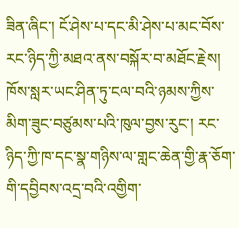ཟིན་ཞིང་། ངོ་ཤེས་པ་དང་མི་ཤེས་པ་མང་བོས་རང་ཉིད་ཀྱི་མཐའ་ནས་བསྐོར་བ་མཐོང་རྗེས། ཁོས་སླར་ཡང་ཤིན་ཏུ་ངལ་བའི་ཉམས་ཀྱིས་མིག་ཟུང་བཙུམས་པའི་ཁུལ་བྱས་རུང་། རང་ཉིད་ཀྱི་ཁ་དང་སྣ་གཉིས་ལ་གླང་ཆེན་གྱི་རྣ་ཅོག་གི་དབྱིབས་འདྲ་བའི་འགྱིག་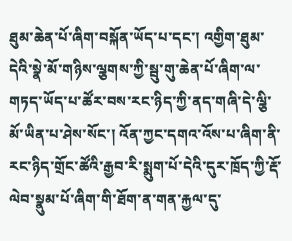ཐུམ་ཆེན་པོ་ཞིག་བསྐོན་ཡོད་པ་དང་། འགྱིག་ཐུམ་དེའི་སྣེ་མོ་གཉིས་ལྕགས་ཀྱི་སྦུ་གུ་ཆེན་པོ་ཞིག་ལ་གཏད་ཡོད་པ་ཚོར་བས་རང་ཉིད་ཀྱི་ནད་གཞི་དེ་ལྕི་མོ་ཡིན་པ་ཤེས་སོང་། འོན་ཀྱང་དགའ་འོས་པ་ཞིག་ནི་རང་ཉིད་གྲོང་ཚོའི་རྒྱབ་རི་སྨུག་པོ་དེའི་དུར་ཁྲོད་ཀྱི་རྡོ་ལེབ་སྣུམ་པོ་ཞིག་གི་ཐོག་ན་གན་རྐྱལ་དུ་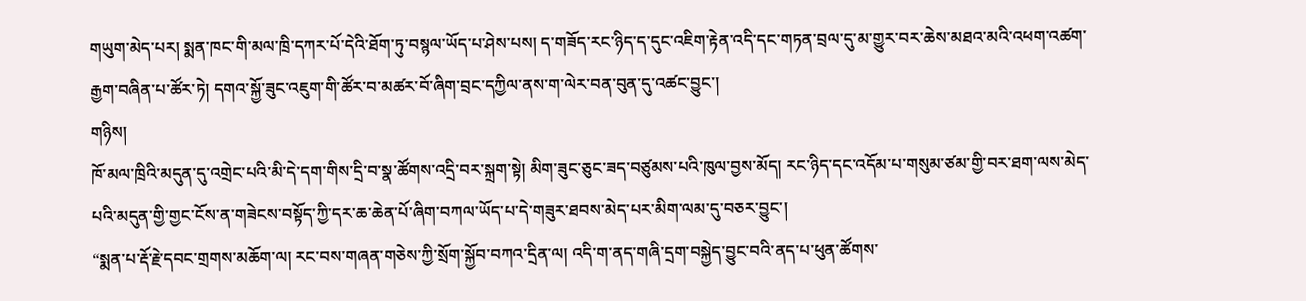གཡུག་མེད་པར། སྨན་ཁང་གི་མལ་ཁྲི་དཀར་པོ་དེའི་ཐོག་ཏུ་བསྙལ་ཡོད་པ་ཤེས་པས། ད་གཟོད་རང་ཉིད་ད་དུང་འཇིག་རྟེན་འདི་དང་གཏན་བྲལ་དུ་མ་གྱུར་བར་ཆེས་མཐའ་མའི་འཕག་འཚག་རྒྱག་བཞིན་པ་ཚོར་ཏེ། དགའ་སྐྱོ་ཟུང་འཇུག་གི་ཚོར་བ་མཚར་བོ་ཞིག་བྲང་དཀྱིལ་ནས་ག་ལེར་བན་བུན་དུ་འཚང་བྱུང་།
གཉིས།
ཁོ་མལ་ཁྲིའི་མདུན་དུ་འགྲེང་པའི་མི་དེ་དག་གིས་དྲི་བ་སྣ་ཚོགས་འདྲི་བར་སྐྲག་སྟེ། མིག་ཟུང་ཅུང་ཟད་བཙུམས་པའི་ཁུལ་བྱས་མོད། རང་ཉིད་དང་འདོམ་པ་གསུམ་ཙམ་གྱི་བར་ཐག་ལས་མེད་པའི་མདུན་གྱི་གྱང་ངོས་ན་གཟེངས་བསྟོད་ཀྱི་དར་ཆ་ཆེན་པོ་ཞིག་བཀལ་ཡོད་པ་དེ་གཟུར་ཐབས་མེད་པར་མིག་ལམ་དུ་བཅར་བྱུང་།
“སྨན་པ་རྡོ་རྗེ་དབང་གྲགས་མཆོག་ལ། རང་བས་གཞན་གཅེས་ཀྱི་སྲོག་སྐྱོབ་བཀའ་དྲིན་ལ། འདི་ག་ནད་གཞི་དྲག་བསྐྱེད་བྱུང་བའི་ནད་པ་ཕུན་ཚོགས་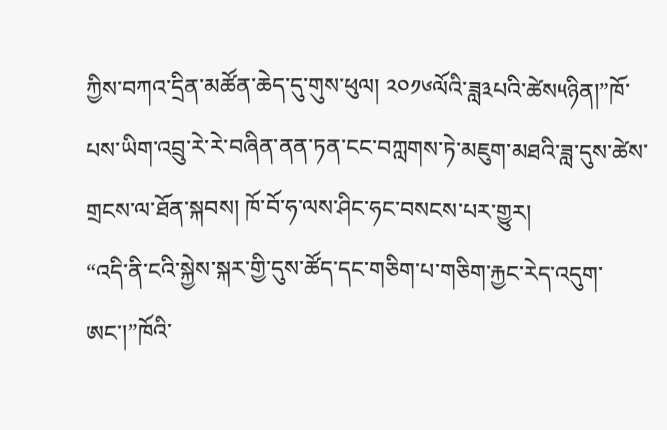ཀྱིས་བཀའ་དྲིན་མཚོན་ཆེད་དུ་གུས་ཕུལ། ༢༠༡༦ལོའི་ཟླ༣པའི་ཚེས༥ཉིན།”ཁོ་པས་ཡིག་འབྲུ་རེ་རེ་བཞིན་ནན་ཏན་ངང་བཀླགས་ཏེ་མཇུག་མཐའི་ཟླ་དུས་ཚེས་གྲངས་ལ་ཐོན་སྐབས། ཁོ་བོ་ཧ་ལས་ཤིང་ཧང་བསངས་པར་གྱུར།
“འདི་ནི་ངའི་སྐྱེས་སྐར་གྱི་དུས་ཚོད་དང་གཅིག་པ་གཅིག་རྐྱང་རེད་འདུག་ཨང་།”ཁོའི་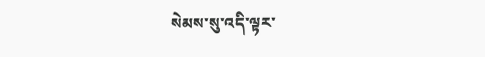སེམས་སུ་འདི་ལྟར་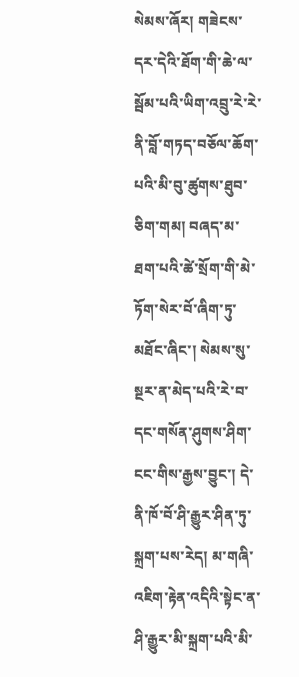སེམས་ཞོར། གཟེངས་དར་དེའི་ཐོག་གི་ཆེ་ལ་སྦོམ་པའི་ཡིག་འབྲུ་རེ་རེ་ནི་བློ་གཏད་བཅོལ་ཆོག་པའི་མི་བུ་ཚུགས་ཐུབ་ཅིག་གམ། བཞད་མ་ཐག་པའི་ཚེ་སྲོག་གི་མེ་ཏོག་སེར་བོ་ཞིག་ཏུ་མཐོང་ཞིང་། སེམས་སུ་སྔར་ན་མེད་པའི་རེ་བ་དང་གསོན་ཤུགས་ཤིག་ངང་གིས་རྒྱས་བྱུང་། དེ་ནི་ཁོ་བོ་ཤི་རྒྱུར་ཤིན་ཏུ་སྐྲག་པས་རེད། མ་གཞི་འཇིག་རྟེན་འདིའི་སྟེང་ན་ཤི་རྒྱུར་མི་སྐྲག་པའི་མི་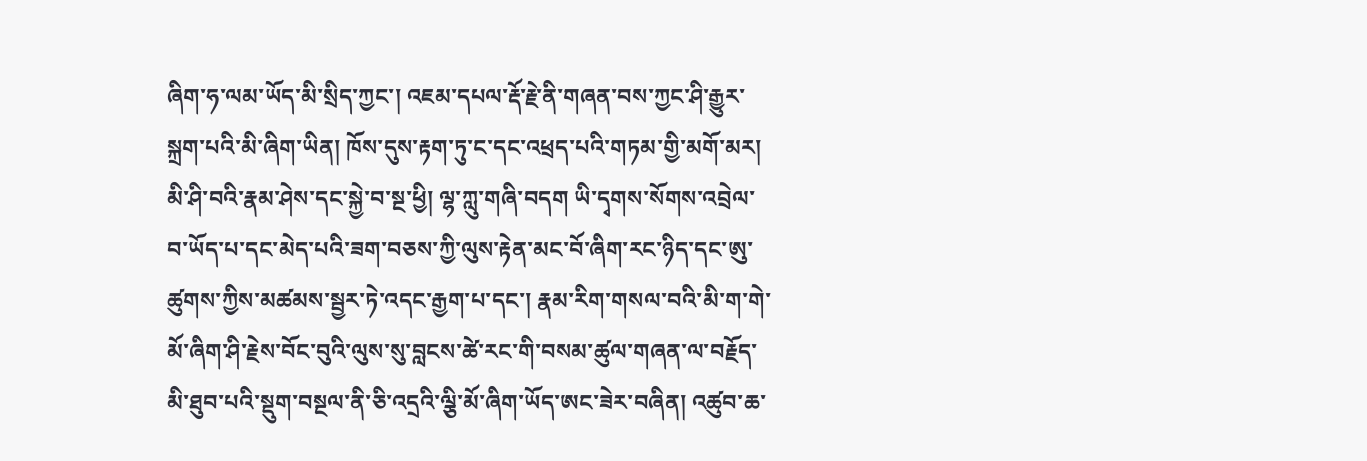ཞིག་ཧ་ལམ་ཡོད་མི་སྲིད་ཀྱང་། འཇམ་དཔལ་རྡོ་རྗེ་ནི་གཞན་བས་ཀྱང་ཤི་རྒྱུར་སྐྲག་པའི་མི་ཞིག་ཡིན། ཁོས་དུས་རྟག་ཏུ་ང་དང་འཕྲད་པའི་གཏམ་གྱི་མགོ་མར། མི་ཤི་བའི་རྣམ་ཤེས་དང་སྐྱེ་བ་སྔ་ཕྱི། ལྷ་ཀླུ་གཞི་བདག ཡི་དྭགས་སོགས་འབྲེལ་བ་ཡོད་པ་དང་མེད་པའི་ཟག་བཅས་ཀྱི་ལུས་རྟེན་མང་བོ་ཞིག་རང་ཉིད་དང་ཨུ་ཚུགས་ཀྱིས་མཚམས་སྦྱར་ཏེ་འདང་རྒྱག་པ་དང་། རྣམ་རིག་གསལ་བའི་མི་ག་གེ་མོ་ཞིག་ཤི་རྗེས་བོང་བུའི་ལུས་སུ་བླངས་ཚེ་རང་གི་བསམ་ཚུལ་གཞན་ལ་བརྗོད་མི་ཐུབ་པའི་སྡུག་བསྔལ་ནི་ཅི་འདྲའི་ལྕི་མོ་ཞིག་ཡོད་ཨང་ཟེར་བཞིན། འཚུབ་ཆ་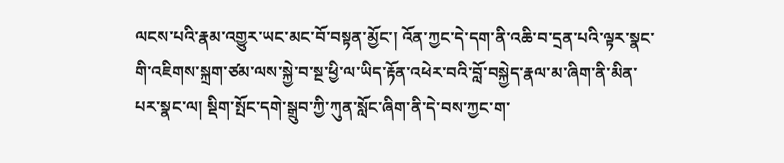ལངས་པའི་རྣམ་འགྱུར་ཡང་མང་བོ་བསྟན་མྱོང་། འོན་ཀྱང་དེ་དག་ནི་འཆི་བ་དྲན་པའི་ལྟར་སྣང་གི་འཇིགས་སྐྲག་ཙམ་ལས་སྐྱེ་བ་སྔ་ཕྱི་ལ་ཡིད་རྟོན་འཕེར་བའི་བློ་བསྐྱེད་རྣལ་མ་ཞིག་ནི་མིན་པར་སྣང་ལ། སྡིག་སྤོང་དགེ་སྒྲུབ་ཀྱི་ཀུན་སློང་ཞིག་ནི་དེ་བས་ཀྱང་ག་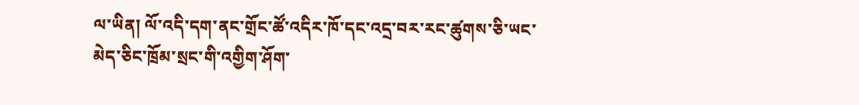ལ་ཡིན། ལོ་འདི་དག་ནང་གྲོང་ཚོ་འདིར་ཁོ་དང་འདྲ་བར་རང་ཚུགས་ཅི་ཡང་མེད་ཅིང་ཁྲོམ་སྲང་གི་འགྱིག་ཤོག་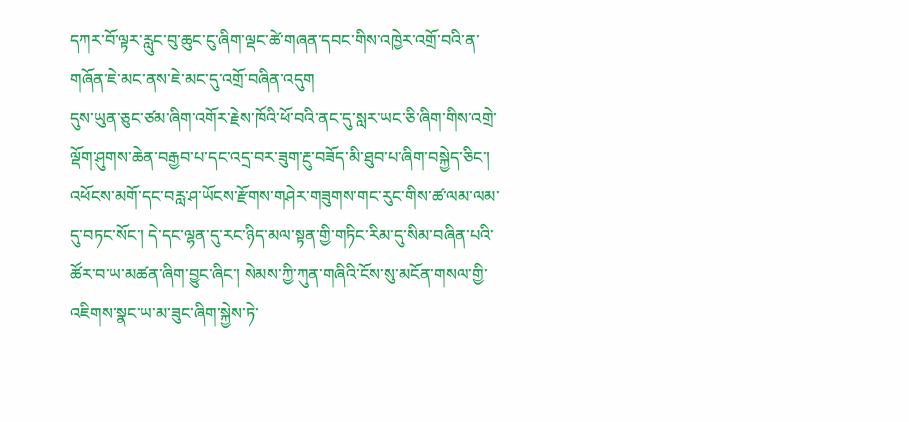དཀར་བོ་ལྟར་རླུང་བུ་ཆུང་ངུ་ཞིག་ལྡང་ཚེ་གཞན་དབང་གིས་འཁྱེར་འགྲོ་བའི་ན་གཞོན་ཇེ་མང་ནས་ཇེ་མང་དུ་འགྲོ་བཞིན་འདུག
དུས་ཡུན་ཅུང་ཙམ་ཞིག་འགོར་རྗེས་ཁོའི་ཕོ་བའི་ནང་དུ་སླར་ཡང་ཅི་ཞིག་གིས་འགྲེ་ལྡོག་ཤུགས་ཆེན་བརྒྱབ་པ་དང་འདྲ་བར་ཟུག་རྔུ་བཟོད་མི་ཐུབ་པ་ཞིག་བསྐྱེད་ཅིང་། འཕོངས་མགོ་དང་བརླ་ཤ་ཡོངས་རྫོགས་གཤེར་གཟུགས་གང་རུང་གིས་ཚ་ལམ་ལམ་དུ་བཏང་སོང་། དེ་དང་ལྷན་དུ་རང་ཉིད་མལ་སྟན་གྱི་གཏིང་རིམ་དུ་སིམ་བཞིན་པའི་ཚོར་བ་ཡ་མཚན་ཞིག་བྱུང་ཞིང་། སེམས་ཀྱི་ཀུན་གཞིའི་ངོས་སུ་མངོན་གསལ་གྱི་འཇིགས་སྣང་ཡ་མ་ཟུང་ཞིག་སྐྱེས་ཏེ་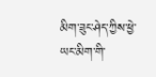མིག་ཟུང་ཤེད་ཀྱིས་ཕྱེ་ཡང་མིག་གི་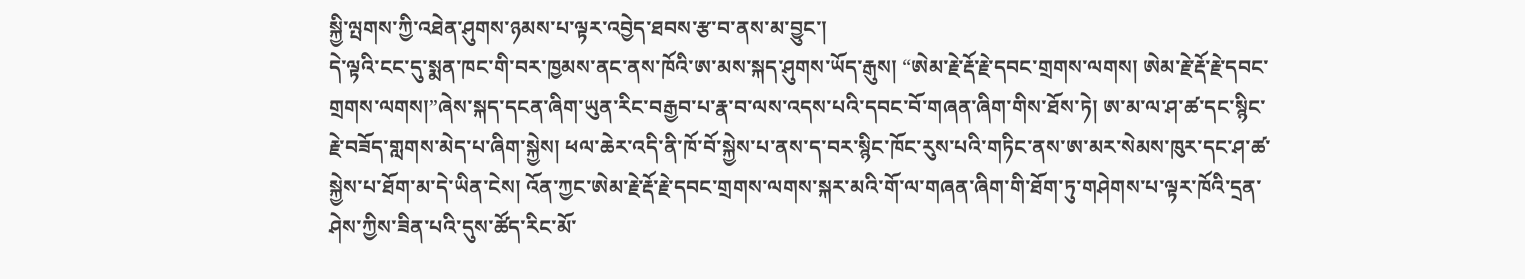སྐྱི་ལྤགས་ཀྱི་འཐེན་ཤུགས་ཉམས་པ་ལྟར་འབྱེད་ཐབས་རྩ་བ་ནས་མ་བྱུང་།
དེ་ལྟའི་ངང་དུ་སྨན་ཁང་གི་བར་ཁྱམས་ནང་ནས་ཁོའི་ཨ་མས་སྐད་ཤུགས་ཡོད་རྒུས། “ཨེམ་རྗེ་རྡོ་རྗེ་དབང་གྲགས་ལགས། ཨེམ་རྗེ་རྡོ་རྗེ་དབང་གྲགས་ལགས།”ཞེས་སྐད་དངན་ཞིག་ཡུན་རིང་བརྒྱབ་པ་རྣ་བ་ལས་འདས་པའི་དབང་བོ་གཞན་ཞིག་གིས་ཐོས་ཏེ། ཨ་མ་ལ་ཤ་ཚ་དང་སྙིང་རྗེ་བཟོད་གླགས་མེད་པ་ཞིག་སྐྱེས། ཕལ་ཆེར་འདི་ནི་ཁོ་བོ་སྐྱེས་པ་ནས་ད་བར་སྙིང་ཁོང་རུས་པའི་གཏིང་ནས་ཨ་མར་སེམས་ཁུར་དང་ཤ་ཚ་སྐྱེས་པ་ཐོག་མ་དེ་ཡིན་ངེས། འོན་ཀྱང་ཨེམ་རྗེ་རྡོ་རྗེ་དབང་གྲགས་ལགས་སྐར་མའི་གོ་ལ་གཞན་ཞིག་གི་ཐོག་ཏུ་གཤེགས་པ་ལྟར་ཁོའི་དྲན་ཤེས་ཀྱིས་ཟིན་པའི་དུས་ཚོད་རིང་མོ་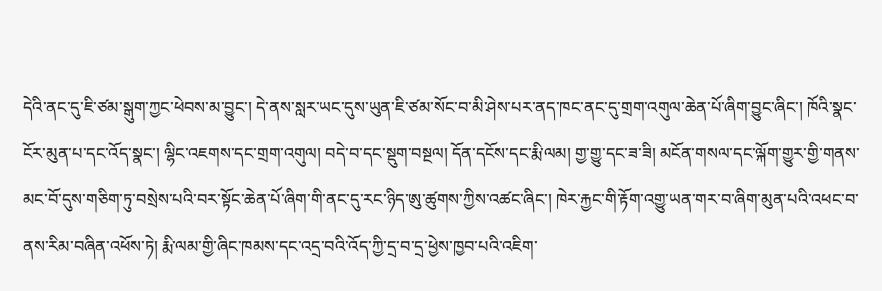དེའི་ནང་དུ་ཇི་ཙམ་སྒུག་ཀྱང་ཕེབས་མ་བྱུང་། དེ་ནས་སླར་ཡང་དུས་ཡུན་ཇི་ཙམ་སོང་བ་མི་ཤེས་པར་ནད་ཁང་ནང་དུ་གྲག་འགུལ་ཆེན་པོ་ཞིག་བྱུང་ཞིང་། ཁོའི་སྣང་ངོར་མུན་པ་དང་འོད་སྣང་། ལྷིང་འཇགས་དང་གྲག་འགུལ། བདེ་བ་དང་སྡུག་བསྔལ། དོན་དངོས་དང་རྨི་ལམ། གྱ་གྱུ་དང་ཟ་ཟི། མངོན་གསལ་དང་ལྐོག་གྱུར་གྱི་གནས་མང་བོ་དུས་གཅིག་ཏུ་བསྲེས་པའི་བར་སྟོང་ཆེན་པོ་ཞིག་གི་ནང་དུ་རང་ཉིད་ཨུ་ཚུགས་ཀྱིས་འཚང་ཞིང་། ཁེར་རྐྱང་གི་རྟོག་འགྱུ་ཡན་གར་བ་ཞིག་མུན་པའི་འཕང་བ་ནས་རིམ་བཞིན་འཕོས་ཏེ། རྨི་ལམ་གྱི་ཞིང་ཁམས་དང་འདྲ་བའི་འོད་ཀྱི་དྲ་བ་དྲ་ཕྱེས་ཁྱབ་པའི་འཇིག་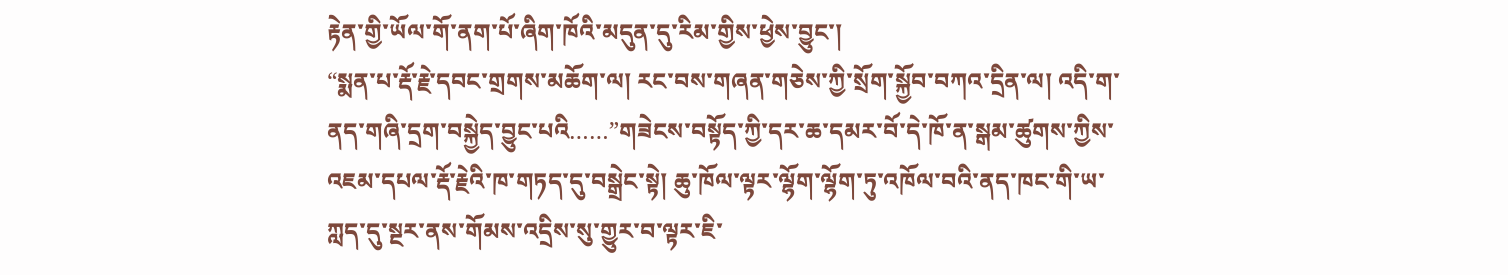རྟེན་གྱི་ཡོལ་གོ་ནག་པོ་ཞིག་ཁོའི་མདུན་དུ་རིམ་གྱིས་ཕྱེས་བྱུང་།
“སྨན་པ་རྡོ་རྗེ་དབང་གྲགས་མཆོག་ལ། རང་བས་གཞན་གཅེས་ཀྱི་སྲོག་སྐྱོབ་བཀའ་དྲིན་ལ། འདི་ག་ནད་གཞི་དྲག་བསྐྱེད་བྱུང་པའི……”གཟེངས་བསྟོད་ཀྱི་དར་ཆ་དམར་བོ་དེ་ཁོ་ན་སྒམ་ཚུགས་ཀྱིས་འཇམ་དཔལ་རྡོ་རྗེའི་ཁ་གཏད་དུ་བསྒྲེང་སྟེ། ཆུ་ཁོལ་ལྟར་ལྷོག་ལྷོག་ཏུ་འཁོལ་བའི་ནད་ཁང་གི་ཡ་ཀླད་དུ་སྔར་ནས་གོམས་འདྲིས་སུ་གྱུར་བ་ལྟར་ཇི་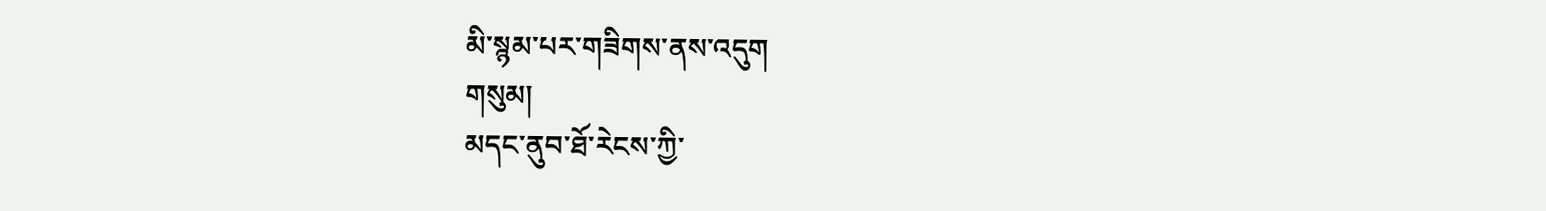མི་སྙམ་པར་གཟིགས་ནས་འདུག
གསུམ།
མདང་ནུབ་ཐོ་རེངས་ཀྱི་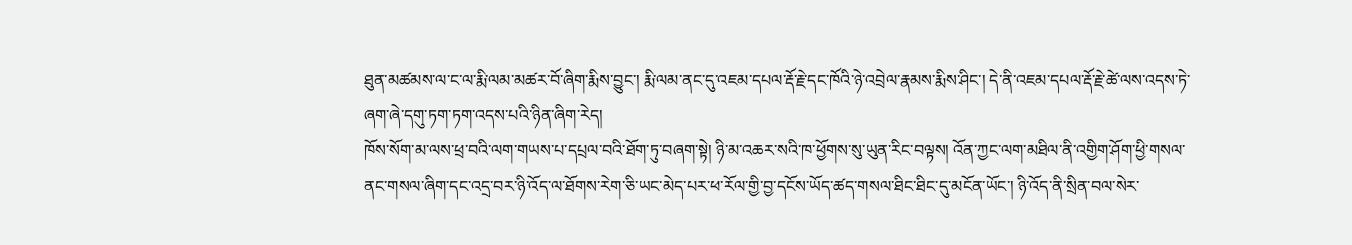ཐུན་མཚམས་ལ་ང་ལ་རྨི་ལམ་མཚར་བོ་ཞིག་རྨིས་བྱུང་། རྨི་ལམ་ནང་དུ་འཇམ་དཔལ་རྡོ་རྗེ་དང་ཁོའི་ཉེ་འབྲེལ་རྣམས་རྨིས་ཤིང་། དེ་ནི་འཇམ་དཔལ་རྡོ་རྗེ་ཚེ་ལས་འདས་ཏེ་ཞག་ཞེ་དགུ་ཏག་ཏག་འདས་པའི་ཉིན་ཞིག་རེད།
ཁོས་སོག་མ་ལས་ཕྲ་བའི་ལག་གཡས་པ་དཔྲལ་བའི་ཐོག་ཏུ་བཞག་སྟེ། ཉི་མ་འཆར་སའི་ཁ་ཕྱོགས་སུ་ཡུན་རིང་བལྟས། འོན་ཀྱང་ལག་མཐིལ་ནི་འགྱིག་ཤོག་ཕྱི་གསལ་ནང་གསལ་ཞིག་དང་འདྲ་བར་ཉི་འོད་ལ་ཐོགས་རེག་ཅི་ཡང་མེད་པར་ཕ་རོལ་གྱི་བྱ་དངོས་ཡོད་ཚད་གསལ་ཐིང་ཐིང་དུ་མངོན་ཡོང་། ཉི་འོད་ནི་སྲིན་བལ་སེར་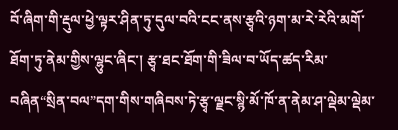བོ་ཞིག་གི་རྡུལ་ཕྱེ་ལྟར་ཤིན་ཏུ་དུལ་བའི་ངང་ནས་རྩྭའི་ཉག་མ་རེ་རེའི་མགོ་ཐོག་ཏུ་ནེམ་གྱིས་ལྷུང་ཞིང་། རྩྭ་ཐང་ཐོག་གི་ཟིལ་བ་ཡོད་ཚད་རིམ་བཞིན“སྲིན་བལ”དག་གིས་གཞིབས་ཏེ་རྩྭ་ལྗང་སྙི་མོ་ཁོ་ན་ནེམ་ཤ་ལྡེམ་ལྡེམ་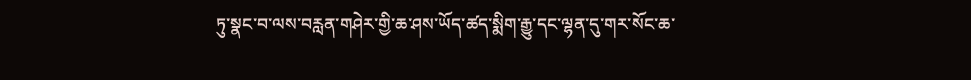ཏུ་སྣང་བ་ལས་བརླན་གཤེར་གྱི་ཆ་ཤས་ཡོད་ཚད་སྨིག་རྒྱུ་དང་ལྷན་དུ་གར་སོང་ཆ་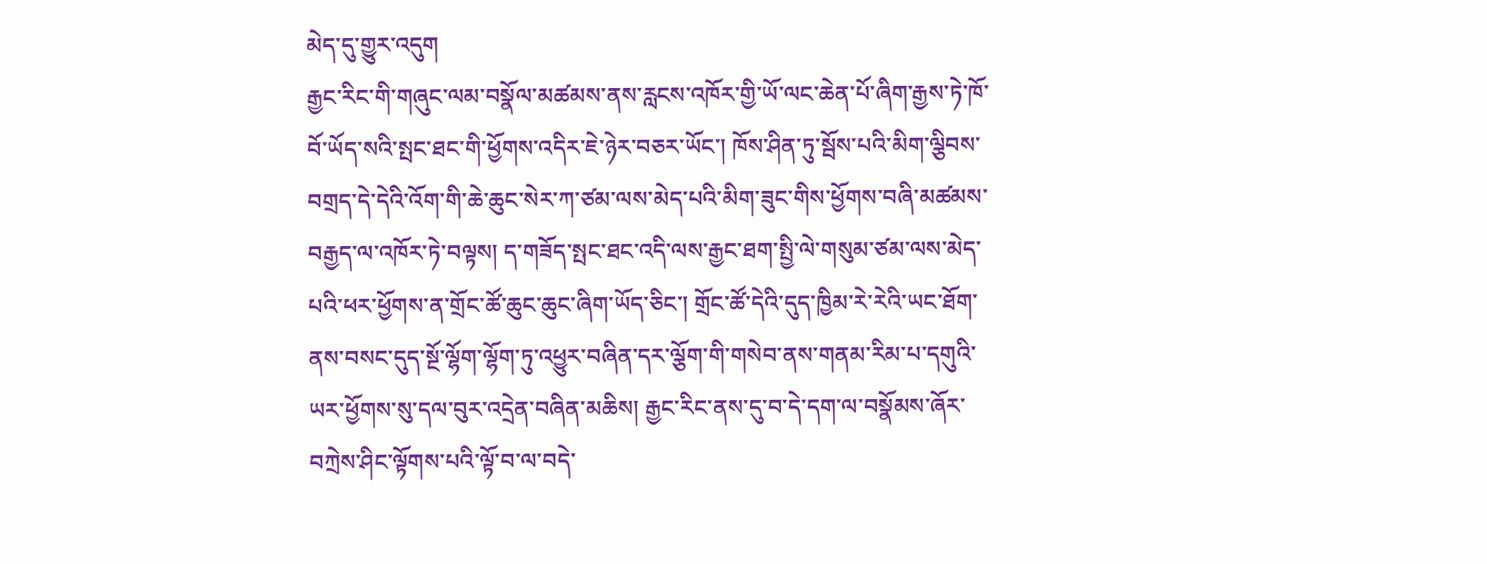མེད་དུ་གྱུར་འདུག
རྒྱང་རིང་གི་གཞུང་ལམ་བསྣོལ་མཚམས་ནས་རླངས་འཁོར་གྱི་ཡོ་ལང་ཆེན་པོ་ཞིག་རྒྱས་ཏེ་ཁོ་བོ་ཡོད་སའི་སྤང་ཐང་གི་ཕྱོགས་འདིར་ཇེ་ཉེར་བཅར་ཡོང་། ཁོས་ཤིན་ཏུ་སྦོས་པའི་མིག་ལྕིབས་བགྲད་དེ་དེའི་འོག་གི་ཆེ་ཆུང་སེར་ཀ་ཙམ་ལས་མེད་པའི་མིག་ཟུང་གིས་ཕྱོགས་བཞི་མཚམས་བརྒྱད་ལ་འཁོར་ཏེ་བལྟས། ད་གཟོད་སྤང་ཐང་འདི་ལས་རྒྱང་ཐག་སྤྱི་ལེ་གསུམ་ཙམ་ལས་མེད་པའི་ཕར་ཕྱོགས་ན་གྲོང་ཚོ་ཆུང་ཆུང་ཞིག་ཡོད་ཅིང་། གྲོང་ཚོ་དེའི་དུད་ཁྱིམ་རེ་རེའི་ཡང་ཐོག་ནས་བསང་དུད་སྔོ་ལྷོག་ལྷོག་ཏུ་འཕྱུར་བཞིན་དར་ལྕོག་གི་གསེབ་ནས་གནམ་རིམ་པ་དགུའི་ཡར་ཕྱོགས་སུ་དལ་བུར་འདྲེན་བཞིན་མཆིས། རྒྱང་རིང་ནས་དུ་བ་དེ་དག་ལ་བསྣོམས་ཞོར་བཀྲེས་ཤིང་ལྟོགས་པའི་ལྟོ་བ་ལ་བདེ་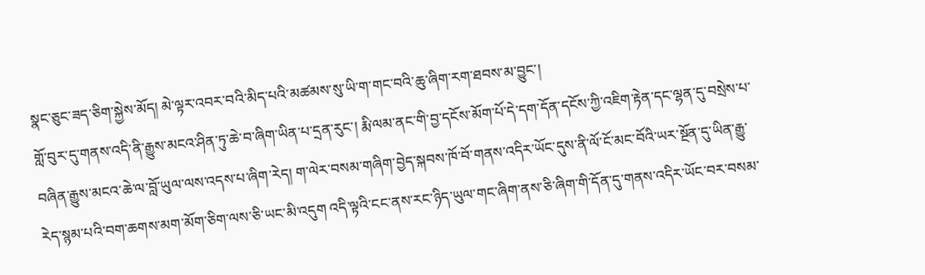སྣང་ཅུང་ཟད་ཅིག་སྐྱེས་མོད། མེ་ལྟར་འབར་བའི་མིད་པའི་མཚམས་སུ་ཡི་ག་གང་བའི་ཆུ་ཞིག་རག་ཐབས་མ་བྱུང་།
གློ་བུར་དུ་གནས་འདི་ནི་རྒྱུས་མངའ་ཤིན་ཏུ་ཆེ་བ་ཞིག་ཡིན་པ་དྲན་རུང་། རྨི་ལམ་ནང་གི་བྱ་དངོས་མོག་པོ་དེ་དག་དོན་དངོས་ཀྱི་འཇིག་རྟེན་དང་ལྷན་དུ་བསྲེས་པ་བཞིན་རྒྱུས་མངའ་ཆེ་ལ་བློ་ཡུལ་ལས་འདས་པ་ཞིག་རེད། ག་ལེར་བསམ་གཞིག་བྱེད་སྐབས་ཁོ་བོ་གནས་འདིར་ཡོང་དུས་ནི་ལོ་ངོ་མང་བོའི་ཡར་སྔོན་དུ་ཡིན་རྒྱུ་རེད་སྙམ་པའི་བག་ཆགས་མག་མོག་ཅིག་ལས་ཅི་ཡང་མི་འདུག འདི་ལྟའི་ངང་ནས་རང་ཉིད་ཡུལ་གང་ཞིག་ནས་ཅི་ཞིག་གི་དོན་དུ་གནས་འདིར་ཡོང་བར་བསམ་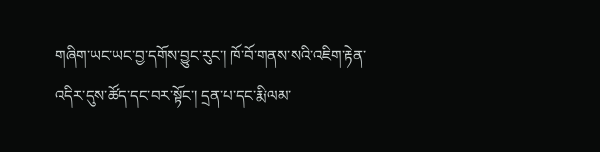གཞིག་ཡང་ཡང་བྱ་དགོས་བྱུང་རུང་། ཁོ་བོ་གནས་སའི་འཇིག་རྟེན་འདིར་དུས་ཚོད་དང་བར་སྟོང་། དྲན་པ་དང་རྨི་ལམ་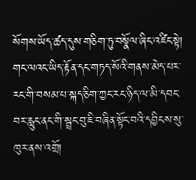སོགས་ཡོད་ཚད་དུས་གཅིག་ཏུ་བསྣོལ་ཞིང་འཛིང་སྟེ། གང་ལའང་ཡིད་རྟོན་དང་གཏད་སོའི་གནས་མེད་པར་རང་གི་བསམ་པ་སྐད་ཅིག་ཀྱང་རང་ཉིད་ལ་མི་དབང་བར་རླུང་ནང་གི་སྦྲང་བུ་ཇི་བཞིན་སྟོང་བའི་དབྱིངས་སུ་ཁུར་ནས་འགྲོ།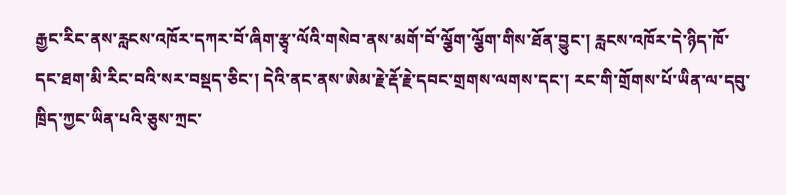རྒྱང་རིང་ནས་རླངས་འཁོར་དཀར་བོ་ཞིག་རྩྭ་ལོའི་གསེབ་ནས་མགོ་བོ་ལྕོག་ལྕོག་གིས་ཐོན་བྱུང་། རླངས་འཁོར་དེ་ཉིད་ཁོ་དང་ཐག་མི་རིང་བའི་སར་བསྡད་ཅིང་། དེའི་ནང་ནས་ཨེམ་རྗེ་རྡོ་རྗེ་དབང་གྲགས་ལགས་དང་། རང་གི་གྲོགས་པོ་ཡིན་ལ་དབུ་ཁྲིད་ཀྱང་ཡིན་པའི་ཅུས་ཀྲང་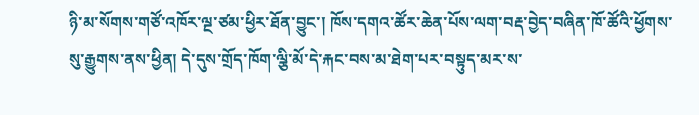ཉི་མ་སོགས་གཙོ་འཁོར་ལྔ་ཙམ་ཕྱིར་ཐོན་བྱུང་། ཁོས་དགའ་ཚོར་ཆེན་པོས་ལག་བརྡ་བྱེད་བཞིན་ཁོ་ཚོའི་ཕྱོགས་སུ་རྒྱུགས་ནས་ཕྱིན། དེ་དུས་གྲོད་ཁོག་ལྕི་མོ་དེ་རྐང་བས་མ་ཐེག་པར་བསྟུད་མར་ས་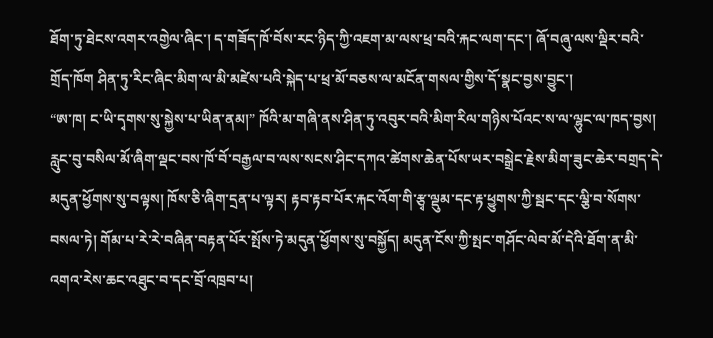ཐོག་ཏུ་ཐེངས་འགར་འགྱེལ་ཞིང་། ད་གཟོད་ཁོ་བོས་རང་ཉིད་ཀྱི་འཇག་མ་ལས་ཕྲ་བའི་རྐང་ལག་དང་། ཞོ་བཞུ་ལས་ལྡིར་བའི་གྲོད་ཁོག ཤིན་ཏུ་རིང་ཞིང་མིག་ལ་མི་མཛེས་པའི་སྐེད་པ་ཕྲ་མོ་བཅས་ལ་མངོན་གསལ་གྱིས་དོ་སྣང་བྱས་བྱུང་།
“ཨ་ཁ། ང་ཡི་དྭགས་སུ་སྐྱེས་པ་ཡིན་ནམ།” ཁོའི་མ་གཞི་ནས་ཤིན་ཏུ་འབུར་བའི་མིག་རིལ་གཉིས་པོའང་ས་ལ་ལྷུང་ལ་ཁད་བྱས།
རླུང་བུ་བསིལ་མོ་ཞིག་ལྡང་བས་ཁོ་བོ་བརྒྱལ་བ་ལས་སངས་ཤིང་དཀའ་ཚེགས་ཆེན་པོས་ཡར་བསྒྲེང་རྗེས་མིག་ཟུང་ཆེར་བགྲད་དེ་མདུན་ཕྱོགས་སུ་བལྟས། ཁོས་ཅི་ཞིག་དྲན་པ་ལྟར། རྟབ་རྟབ་པོར་རྐང་འོག་གི་རྩྭ་ལྡུམ་དང་རྟ་ཕྱུགས་ཀྱི་སྦང་དང་ལྕི་བ་སོགས་བསལ་ཏེ། གོམ་པ་རེ་རེ་བཞིན་བརྟན་པོར་སྤོས་ཏེ་མདུན་ཕྱོགས་སུ་བསྐྱོད། མདུན་ངོས་ཀྱི་སྤང་གཤོང་ལེབ་མོ་དེའི་ཐོག་ན་མི་འགའ་རེས་ཆང་འཐུང་བ་དང་བྲོ་འཁྲབ་པ།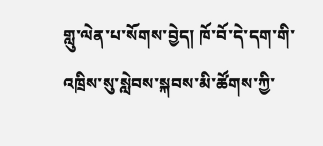གླུ་ལེན་པ་སོགས་བྱེད། ཁོ་བོ་དེ་དག་གི་འཁྲིས་སུ་སླེབས་སྐབས་མི་ཚོགས་ཀྱི་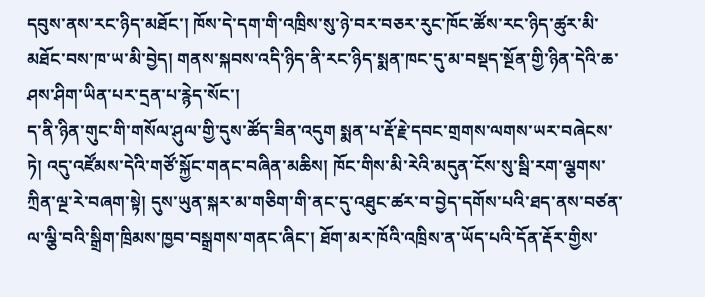དབུས་ནས་རང་ཉིད་མཐོང་། ཁོས་དེ་དག་གི་འཁྲིས་སུ་ཉེ་བར་བཅར་རུང་ཁོང་ཚོས་རང་ཉིད་ཚུར་མི་མཐོང་བས་ཁ་ཡ་མི་བྱེད། གནས་སྐབས་འདི་ཉིད་ནི་རང་ཉིད་སྨན་ཁང་དུ་མ་བསྡད་སྔོན་གྱི་ཉིན་དེའི་ཆ་ཤས་ཤིག་ཡིན་པར་དྲན་པ་རྙེད་སོང་།
ད་ནི་ཉིན་གུང་གི་གསོལ་ཤུལ་གྱི་དུས་ཚོད་ཟིན་འདུག སྨན་པ་རྡོ་རྗེ་དབང་གྲགས་ལགས་ཡར་བཞེངས་ཏེ། འདུ་འཛོམས་དེའི་གཙོ་སྐྱོང་གནང་བཞིན་མཆིས། ཁོང་གིས་མི་རེའི་མདུན་ངོས་སུ་སྦི་རག་ལྕགས་ཀྲིན་ལྔ་རེ་བཞག་སྟེ། དུས་ཡུན་སྐར་མ་གཅིག་གི་ནང་དུ་འཐུང་ཚར་བ་བྱེད་དགོས་པའི་ཐད་ནས་བཙན་ལ་ལྕི་བའི་སྒྲིག་ཁྲིམས་ཁྱབ་བསྒྲགས་གནང་ཞིང་། ཐོག་མར་ཁོའི་འཁྲིས་ན་ཡོད་པའི་དོན་རྡོར་གྱིས་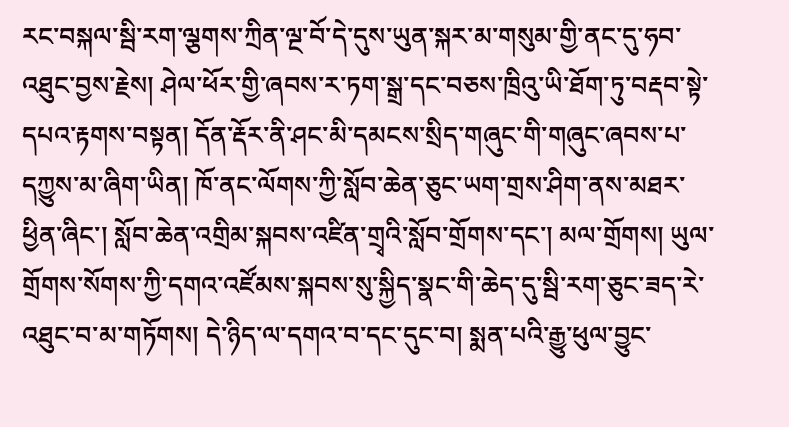རང་བསྐལ་སྦི་རག་ལྕགས་ཀྲིན་ལྔ་བོ་དེ་དུས་ཡུན་སྐར་མ་གསུམ་གྱི་ནང་དུ་ཧབ་འཐུང་བྱས་རྗེས། ཤེལ་ཕོར་གྱི་ཞབས་ར་ཏག་སྒྲ་དང་བཅས་ཁྲིའུ་ཡི་ཐོག་ཏུ་བརྡབ་སྟེ་དཔའ་རྟགས་བསྟན། དོན་རྡོར་ནི་ཤང་མི་དམངས་སྲིད་གཞུང་གི་གཞུང་ཞབས་པ་དཀྱུས་མ་ཞིག་ཡིན། ཁོ་ནང་ལོགས་ཀྱི་སློབ་ཆེན་ཅུང་ཡག་གྲས་ཤིག་ནས་མཐར་ཕྱིན་ཞིང་། སློབ་ཆེན་འགྲིམ་སྐབས་འཛིན་གྲྭའི་སློབ་གྲོགས་དང་། མལ་གྲོགས། ཡུལ་གྲོགས་སོགས་ཀྱི་དགའ་འཛོམས་སྐབས་སུ་སྐྱིད་སྣང་གི་ཆེད་དུ་སྦི་རག་ཅུང་ཟད་རེ་འཐུང་བ་མ་གཏོགས། དེ་ཉིད་ལ་དགའ་བ་དང་དུང་བ། སྨན་པའི་རྒྱུ་ཕུལ་བྱུང་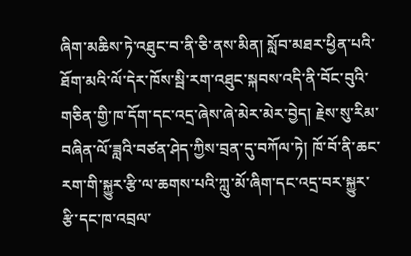ཞིག་མཆིས་ཏེ་འཐུང་བ་ནི་ཅི་ནས་མིན། སློབ་མཐར་ཕྱིན་པའི་ཐོག་མའི་ལོ་དེར་ཁོས་སྦི་རག་འཐུང་སྐབས་འདི་ནི་བོང་བུའི་གཅིན་གྱི་ཁ་དོག་དང་འདྲ་ཞེས་ཞེ་མེར་མེར་བྱེད། རྗེས་སུ་རིམ་བཞིན་ལོ་ཟླའི་བཙན་ཤེད་ཀྱིས་བྲན་དུ་བཀོལ་ཏེ། ཁོ་བོ་ནི་ཆང་རག་གི་སྐྱུར་རྩི་ལ་ཆགས་པའི་ཀླུ་མོ་ཞིག་དང་འདྲ་བར་སྐྱུར་རྩི་དང་ཁ་འབྲལ་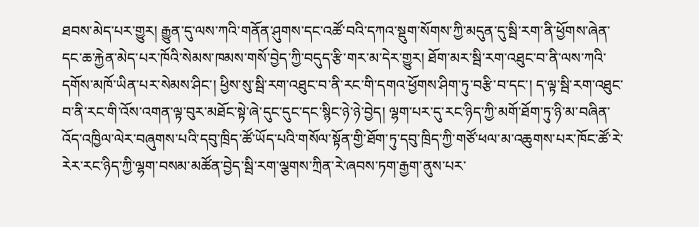ཐབས་མེད་པར་གྱུར། རྒྱུན་དུ་ལས་ཀའི་གནོན་ཤུགས་དང་འཚོ་བའི་དཀའ་སྡུག་སོགས་ཀྱི་མདུན་དུ་སྦི་རག་ནི་ཕྱོགས་ཞེན་དང་ཆ་རྐྱེན་མེད་པར་ཁོའི་སེམས་ཁམས་གསོ་བྱེད་ཀྱི་བདུད་རྩི་གར་མ་དེར་གྱུར། ཐོག་མར་སྦི་རག་འཐུང་བ་ནི་ལས་ཀའི་དགོས་མཁོ་ཡིན་པར་སེམས་ཤིང་། ཕྱིས་སུ་སྦི་རག་འཐུང་བ་ནི་རང་གི་དགའ་ཕྱོགས་ཤིག་ཏུ་བརྩི་བ་དང་། ད་ལྟ་སྦི་རག་འཐུང་བ་ནི་རང་གི་འོས་འགན་ལྟ་བུར་མཐོང་སྟེ་ཞེ་དུང་དུང་དང་སྙིང་ཉེ་ཉེ་བྱེད། ལྷག་པར་དུ་རང་ཉིད་ཀྱི་མགོ་ཐོག་ཏུ་ཉི་མ་བཞིན་འོད་འཁྱིལ་ལེར་བཞུགས་པའི་དབུ་ཁྲིད་ཚོ་ཡོད་པའི་གསོལ་སྟོན་གྱི་ཐོག་ཏུ་དབུ་ཁྲིད་ཀྱི་གཙོ་ཕལ་མ་འཆུགས་པར་ཁོང་ཚོ་རེ་རེར་རང་ཉིད་ཀྱི་ལྷག་བསམ་མཚོན་བྱེད་སྦི་རག་ལྕགས་ཀྲིན་རེ་ཞབས་ཏག་རྒྱག་ནུས་པར་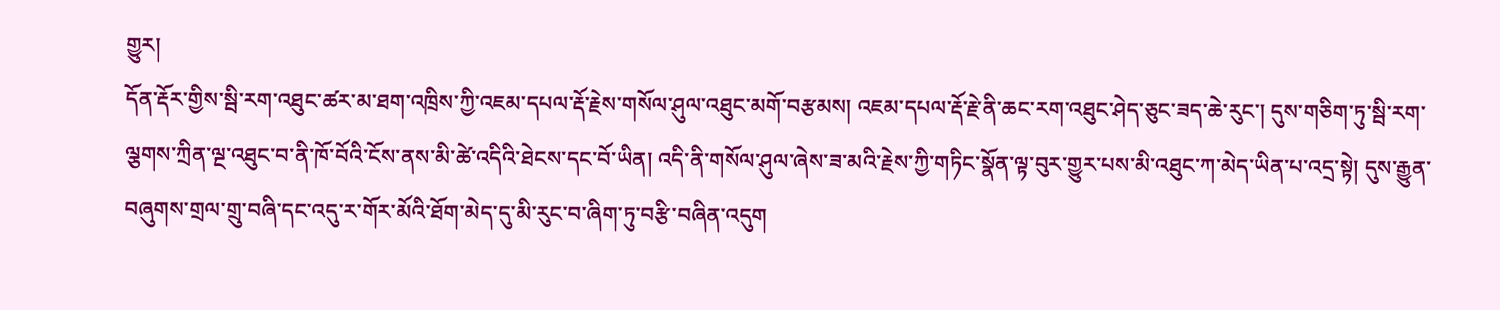གྱུར།
དོན་རྡོར་གྱིས་སྦི་རག་འཐུང་ཚར་མ་ཐག་འཁྲིས་ཀྱི་འཇམ་དཔལ་རྡོ་རྗེས་གསོལ་ཤུལ་འཐུང་མགོ་བརྩམས། འཇམ་དཔལ་རྡོ་རྗེ་ནི་ཆང་རག་འཐུང་ཤེད་ཅུང་ཟད་ཆེ་རུང་། དུས་གཅིག་ཏུ་སྦི་རག་ལྕགས་ཀྲིན་ལྔ་འཐུང་བ་ནི་ཁོ་བོའི་ངོས་ནས་མི་ཚེ་འདིའི་ཐེངས་དང་བོ་ཡིན། འདི་ནི་གསོལ་ཤུལ་ཞེས་ཟ་མའི་རྗེས་ཀྱི་གཏིང་སྣོན་ལྟ་བུར་གྱུར་པས་མི་འཐུང་ཀ་མེད་ཡིན་པ་འདྲ་སྟེ། དུས་རྒྱུན་བཞུགས་གྲལ་གྲུ་བཞི་དང་འདུ་ར་གོར་མོའི་ཐོག་མེད་དུ་མི་རུང་བ་ཞིག་ཏུ་བརྩི་བཞིན་འདུག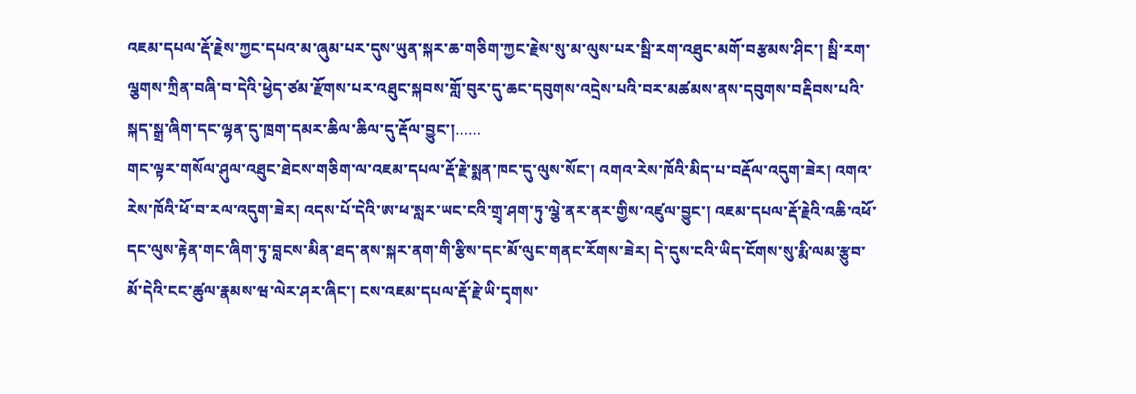འཇམ་དཔལ་རྡོ་རྗེས་ཀྱང་དཔའ་མ་ཞུམ་པར་དུས་ཡུན་སྐར་ཆ་གཅིག་ཀྱང་རྗེས་སུ་མ་ལུས་པར་སྦི་རག་འཐུང་མགོ་བརྩམས་ཤིང་། སྦི་རག་ལྕགས་ཀྲིན་བཞི་བ་དེའི་ཕྱེད་ཙམ་རྫོགས་པར་འཐུང་སྐབས་གློ་བུར་དུ་ཆང་དབུགས་འདྲེས་པའི་བར་མཚམས་ནས་དབུགས་བརྡིབས་པའི་སྐད་སྒྲ་ཞིག་དང་ལྷན་དུ་ཁྲག་དམར་ཆིལ་ཆིལ་དུ་རྡོལ་བྱུང་།……
གང་ལྟར་གསོལ་ཤུལ་འཐུང་ཐེངས་གཅིག་ལ་འཇམ་དཔལ་རྡོ་རྗེ་སྨན་ཁང་དུ་ལུས་སོང་། འགའ་རེས་ཁོའི་མིད་པ་བརྡོལ་འདུག་ཟེར། འགའ་རེས་ཁོའི་ཕོ་བ་རལ་འདུག་ཟེར། འདས་པོ་དེའི་ཨ་ཕ་སླར་ཡང་ངའི་གྲྭ་ཤག་ཏུ་ལྕེ་ནར་ནར་གྱིས་འཛུལ་བྱུང་། འཇམ་དཔལ་རྡོ་རྗེའི་འཆི་འཕོ་དང་ལུས་རྟེན་གང་ཞིག་ཏུ་བླངས་མིན་ཐད་ནས་སྐར་ནག་གི་རྩིས་དང་མོ་ལུང་གནང་རོགས་ཟེར། དེ་དུས་ངའི་ཡིད་ངོགས་སུ་རྨི་ལམ་རྩུབ་མོ་དེའི་ངང་ཚུལ་རྣམས་ཝ་ལེར་ཤར་ཞིང་། ངས་འཇམ་དཔལ་རྡོ་རྗེ་ཡི་དྭགས་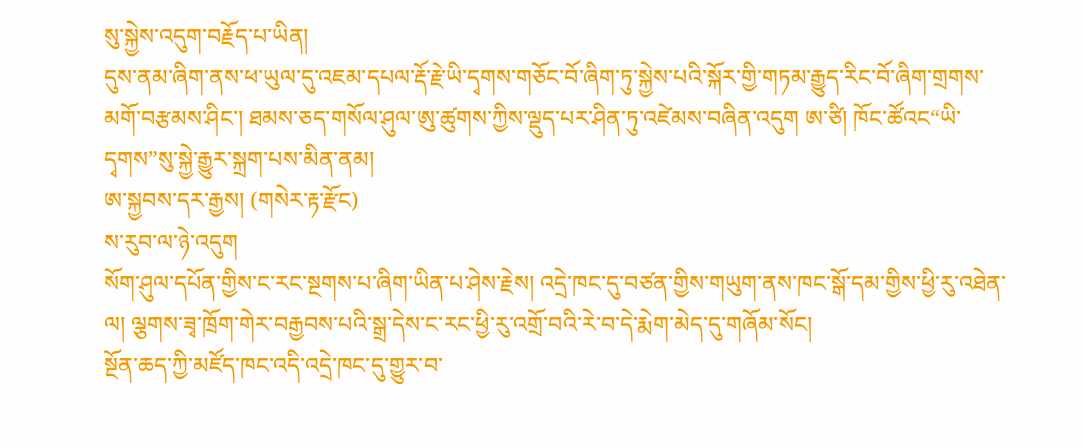སུ་སྐྱེས་འདུག་བརྗོད་པ་ཡིན།
དུས་ནམ་ཞིག་ནས་ཕ་ཡུལ་དུ་འཇམ་དཔལ་རྡོ་རྗེ་ཡི་དྭགས་གཅོང་བོ་ཞིག་ཏུ་སྐྱེས་པའི་སྐོར་གྱི་གཏམ་རྒྱུད་རིང་བོ་ཞིག་གྲགས་མགོ་བརྩམས་ཤིང་། ཐམས་ཅད་གསོལ་ཤུལ་ཨུ་ཚུགས་ཀྱིས་ལྡུད་པར་ཤིན་ཏུ་འཛེམས་བཞིན་འདུག ཨ་ཙི། ཁོང་ཚོའང“ཡི་དྭགས”སུ་སྐྱེ་རྒྱུར་སྐྲག་པས་མིན་ནམ།
ཨ་སྐྱབས་དར་རྒྱས། (གསེར་རྟ་རྫོང)
ས་རུབ་ལ་ཉེ་འདུག
སོག་ཤུལ་དཔོན་གྱིས་ང་རང་སྔགས་པ་ཞིག་ཡིན་པ་ཤེས་རྗེས། འདྲེ་ཁང་དུ་བཙན་གྱིས་གཡུག་ནས་ཁང་སྒོ་དམ་གྱིས་ཕྱི་རུ་འཐེན་ལ། ལྕགས་ཟྭ་ཁྲོག་གེར་བརྒྱབས་པའི་སྒྲ་དེས་ང་རང་ཕྱི་རུ་འགྲོ་བའི་རེ་བ་དེ་རྨེག་མེད་དུ་གཞོམ་སོང།
སྔོན་ཆད་ཀྱི་མཛོད་ཁང་འདི་འདྲེ་ཁང་དུ་གྱུར་བ་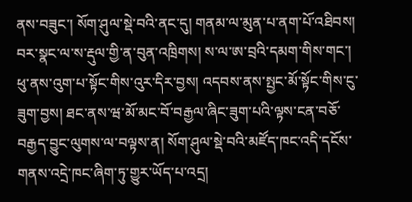ནས་བཟུང་། སོག་ཤུལ་སྡེ་བའི་ནང་དུ། གནམ་ལ་མུན་པ་ནག་པོ་འཐིབས། བར་སྣང་ལ་ས་རྡུལ་གྱི་ན་བུན་འཁྲིགས། ས་ལ་ཨ་བྲའི་དམག་གིས་གང་། ཕུ་ནས་འུག་པ་སྟོང་གིས་འུར་དིར་བྱས། འདབས་ནས་སྤྱང་མོ་སྟོང་གིས་ངུ་ཟུག་བྱས། ཐང་ནས་ཝ་མོ་མང་བོ་བརྒྱལ་ཞིང་ཟུག་པའི་ལྟས་ངན་བཅོ་བརྒྱད་བྱུང་ལུགས་ལ་བལྟས་ན། སོག་ཤུལ་སྡེ་བའི་མཛོད་ཁང་འདི་དངོས་གནས་འདྲེ་ཁང་ཞིག་ཏུ་གྱུར་ཡོད་པ་འདྲ།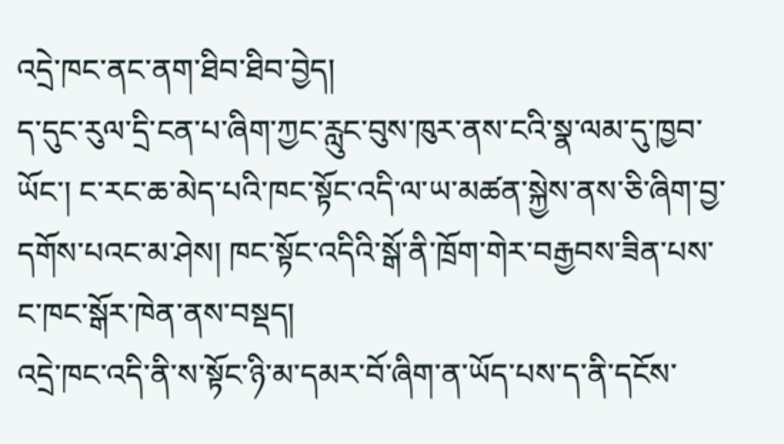འདྲེ་ཁང་ནང་ནག་ཐིབ་ཐིབ་བྱེད།
ད་དུང་རུལ་དྲི་ངན་པ་ཞིག་ཀྱང་རླུང་བུས་ཁུར་ནས་ངའི་སྣ་ལམ་དུ་ཁྱབ་ཡོང་། ང་རང་ཆ་མེད་པའི་ཁང་སྟོང་འདི་ལ་ཡ་མཚན་སྐྱེས་ནས་ཅི་ཞིག་བྱ་དགོས་པའང་མ་ཤེས། ཁང་སྟོང་འདིའི་སྒོ་ནི་ཁྲོག་གེར་བརྒྱབས་ཟིན་པས་ང་ཁང་སྒོར་ཁེན་ནས་བསྡད།
འདྲེ་ཁང་འདི་ནི་ས་སྟོང་ཉི་མ་དམར་བོ་ཞིག་ན་ཡོད་པས་ད་ནི་དངོས་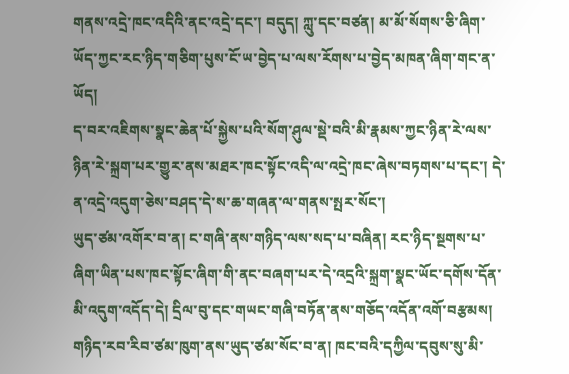གནས་འདྲེ་ཁང་འདིའི་ནང་འདྲེ་དང་། བདུད། ཀླུ་དང་བཙན། མ་མོ་སོགས་ཅི་ཞིག་ཡོད་ཀྱང་རང་ཉིད་གཅིག་པུས་ངོ་ཡ་བྱེད་པ་ལས་རོགས་པ་བྱེད་མཁན་ཞིག་གང་ན་ཡོད།
ད་བར་འཇིགས་སྣང་ཆེན་པོ་སྐྱེས་པའི་སོག་ཤུལ་སྡེ་བའི་མི་རྣམས་ཀྱང་ཉིན་རེ་ལས་ཉིན་རེ་སྐྲག་པར་གྱུར་ནས་མཐར་ཁང་སྟོང་འདི་ལ་འདྲེ་ཁང་ཞེས་བཏགས་པ་དང་། དེ་ན་འདྲེ་འདུག་ཅེས་བཤད་དེ་ས་ཆ་གཞན་ལ་གནས་སྤར་སོང་།
ཡུད་ཙམ་འགོར་བ་ན། ང་གཞི་ནས་གཉིད་ལས་སད་པ་བཞིན། རང་ཉིད་སྔགས་པ་ཞིག་ཡིན་པས་ཁང་སྟོང་ཞིག་གི་ནང་བཞག་པར་དེ་འདྲའི་སྐྲག་སྣང་ཡོང་དགོས་དོན་མི་འདུག་འདོད་དེ། དྲིལ་བུ་དང་གཡང་གཞི་བཏོན་ནས་གཅོད་འདོན་འགོ་བརྩམས།
གཉིད་རབ་རིབ་ཙམ་ཁུག་ནས་ཡུད་ཙམ་སོང་བ་ན། ཁང་བའི་དཀྱིལ་དབུས་སུ་མི་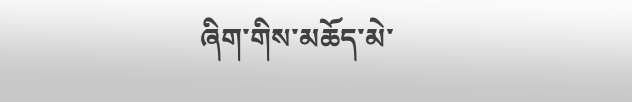ཞིག་གིས་མཆོད་མེ་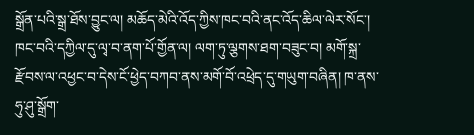སྒྲོན་པའི་སྒྲ་ཐོས་བྱུང་ལ། མཆོད་མེའི་འོད་ཀྱིས་ཁང་བའི་ནང་འོད་ཆིལ་ལེར་སོང་།
ཁང་བའི་དཀྱིལ་དུ་ལྭ་བ་ནག་པོ་གྱོན་ལ། ལག་ཏུ་ལྕགས་ཐག་བཟུང་བ། མགོ་སྐྲ་རྫོབས་ལ་འཕྱང་བ་དེས་ངོ་ཕྱེད་བཀབ་ནས་མགོ་བོ་འཕྲེད་དུ་གཡུག་བཞིན། ཁ་ནས་ཧུ་ཤུ་སྒྲོག་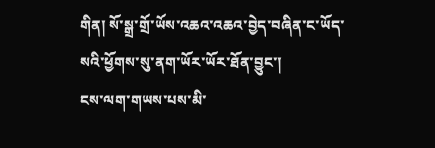གིན། སོ་སྒྲ་གྲོ་ཡོས་འཆའ་འཆའ་བྱེད་བཞིན་ང་ཡོད་སའི་ཕྱོགས་སུ་ནག་ཡོར་ཡོར་ཐོན་བྱུང་།
ངས་ལག་གཡས་པས་མི་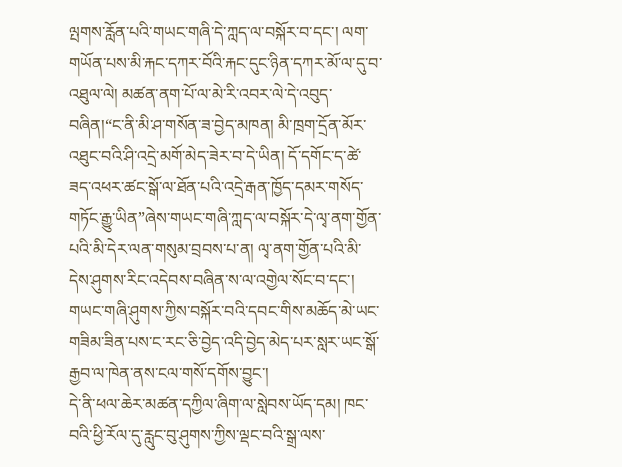ལྤགས་རློན་པའི་གཡང་གཞི་དེ་ཀླད་ལ་བསྐོར་བ་དང་། ལག་གཡོན་པས་མི་རྐང་དཀར་བོའི་རྐང་དུང་ཉིན་དཀར་མོ་ལ་དུ་བ་འཐུལ་ལེ། མཚན་ནག་པོ་ལ་མེ་རི་འབར་ལེ་དེ་འབུད་བཞིན།“ང་ནི་མི་ཤ་གསོན་ཟ་བྱེད་མཁན། མི་ཁྲག་དྲོན་མོར་འཐུང་བའི་ཤི་འདྲེ་མགོ་མེད་ཟེར་བ་དེ་ཡིན། དོ་དགོང་ད་ཚེ་ཟད་འཕར་ཚང་སྒོ་ལ་ཐོན་པའི་འདྲེ་རྒན་ཁྱོད་དམར་གསོད་གཏོང་རྒྱུ་ཡིན”ཞེས་གཡང་གཞི་ཀླད་ལ་བསྐོར་དེ་ལྭ་ནག་གྱོན་པའི་མི་དེར་ལན་གསུམ་བྲབས་པ་ན། ལྭ་ནག་གྱོན་པའི་མི་དེས་ཤུགས་རིང་འདེབས་བཞིན་ས་ལ་འགྱེལ་སོང་བ་དང་། གཡང་གཞི་ཤུགས་ཀྱིས་བསྐོར་བའི་དབང་གིས་མཆོད་མེ་ཡང་གཟིམ་ཟིན་པས་ང་རང་ཅི་བྱེད་འདི་བྱེད་མེད་པར་སླར་ཡང་སྒོ་རྒྱབ་ལ་ཁེན་ནས་ངལ་གསོ་དགོས་བྱུང་།
དེ་ནི་ཕལ་ཆེར་མཚན་དཀྱིལ་ཞིག་ལ་སླེབས་ཡོད་དམ། ཁང་བའི་ཕྱི་རོལ་དུ་རླུང་བུ་ཤུགས་ཀྱིས་ལྡང་བའི་སྒྲ་ལས་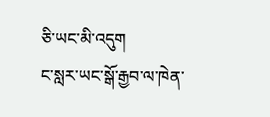ཅི་ཡང་མི་འདུག
ང་སླར་ཡང་སྒོ་རྒྱབ་ལ་ཁེན་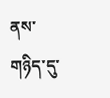ནས་གཉིད་དུ་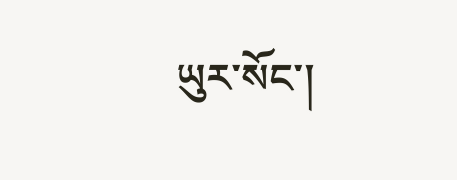ཡུར་སོང་།